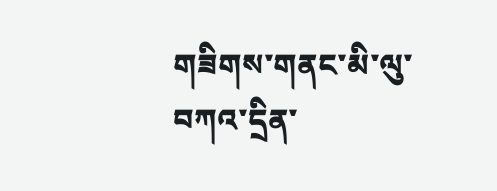གཟིགས་གནང་མི་ལུ་བཀའ་དྲིན་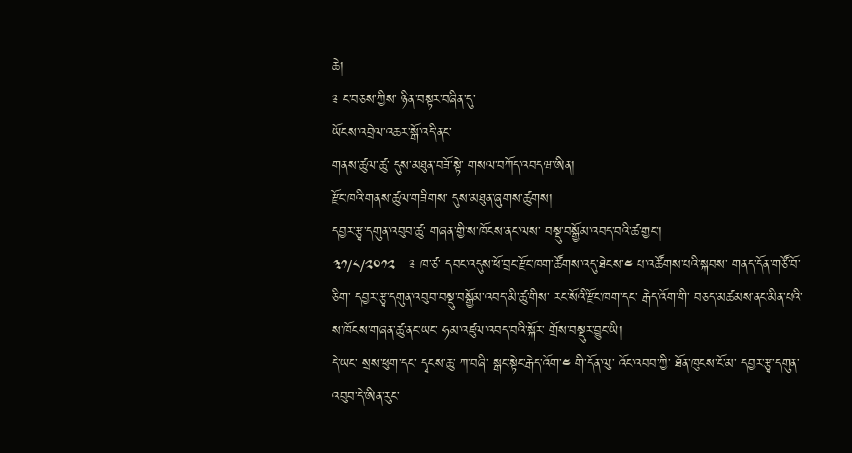ཆེ།
༉ ང་བཅས་ཀྱིས་ ཉིན་བསྟར་བཞིན་དུ་
ཡོངས་འབྲེལ་འཆར་སྒོ་འདི་ནང་
གནས་ཚུལ་ཚུ་ དུས་མཐུན་བཟོ་སྟེ་ གསལ་བཀོད་འབདཝ་ཨིན།
རྫོང་ཁའི་གནས་ཚུལ་གཟིགས་ དུས་མཐུན་ཞུགས་ཚུགས།
དབྱར་རྩྭ་དགུན་འབུབ་ཚུ་ གཞན་གྱི་ས་ཁོངས་ནང་ལས་ བསྡུ་བསྒྱོམ་འབད་བའི་ཚ་གྱང་།
༣༡/༨/༢༠༡༢   ༉ ཁ་ཙ་ དབང་འདུས་ཕོ་བྲང་རྫོང་ཁག་ཚོགས་འདུ་ཐེངས་༤ པ་འཚོགས་པའི་སྐབས་ གནད་དོན་གཙོ་བོ་ཅིག་ དབྱར་རྩྭ་དགུན་འབུབ་བསྡུ་བསྒྱོམ་འབད་མི་ཚུ་གིས་ རང་སོའི་རྫོང་ཁག་དང་ རྒེད་འོག་གི་ བཅད་མཚམས་ནང་མིན་པའི་ ས་ཁོངས་གཞན་ཚུ་ནང་ཡང་ ཧམ་འཛུལ་འབད་བའི་སྐོར་ གྲོས་བསྡུར་བྱུང་ཡི།
དེ་ཡང་ སྲས་ཕུག་དང་ དྭངས་ཆུ་ ཀ་བཞི་ སྒང་སྟེང་རྒེད་འོག་༤ གི་དོན་ལུ་ འོང་འབབ་ཀྱི་ ཐོན་ཁུངས་ངོ་མ་ དབྱར་རྩྭ་དགུན་འབུབ་དེ་ཨིན་རུང་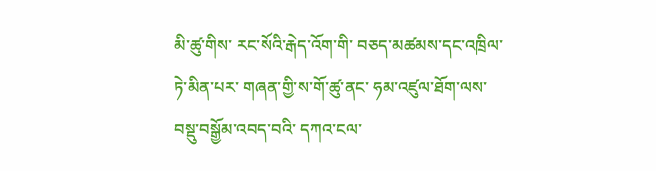མི་ཚུ་གིས་ རང་སོའི་རྒེད་འོག་གི་ བཅད་མཚམས་དང་འཁྲིལ་ཏེ་མིན་པར་ གཞན་གྱི་ས་གོ་ཚུ་ནང་ ཧམ་འཛུལ་ཐོག་ལས་ བསྡུ་བསྒྱོམ་འབད་བའི་ དཀའ་ངལ་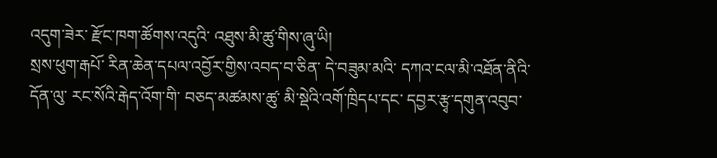འདུག་ཟེར་ རྫོང་ཁག་ཚོགས་འདུའི་ འཐུས་མི་ཚུ་གིས་ཞུ་ཡི།
སྲས་ཕུག་རྒཔོ་ རིན་ཆེན་དཔལ་འབྱོར་གྱིས་འབད་བ་ཅིན་ དེ་བཟུམ་མའི་ དཀའ་ངལ་མི་འཐོན་ནིའི་དོན་ལུ་ རང་སོའི་རྒེད་འོག་གི་ བཅད་མཚམས་ཚུ་ མི་སྡེའི་འགོ་ཁྲིདཔ་དང་ དབྱར་རྩྭ་དགུན་འབུབ་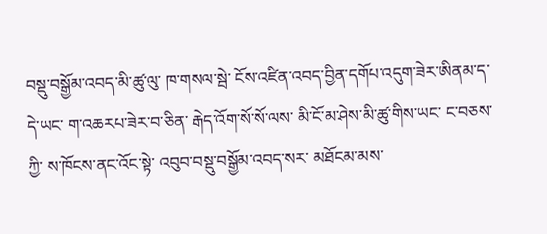བསྡུ་བསྒྱོམ་འབད་མི་ཚུ་ལུ་ ཁ་གསལ་སྦེ་ ངོས་འཛིན་འབད་བྱིན་དགོཔ་འདུག་ཟེར་ཨིནམ་ད་ དེ་ཡང་ ག་འཆརཔ་ཟེར་བ་ཅིན་ རྒེད་འོག་སོ་སོ་ལས་ མི་ངོ་མ་ཤེས་མི་ཚུ་གིས་ཡང་ ང་བཅས་ཀྱི་ ས་ཁོངས་ནང་འོང་སྟེ་ འབུབ་བསྡུ་བསྒྱོམ་འབད་སར་ མཐོངམ་མས་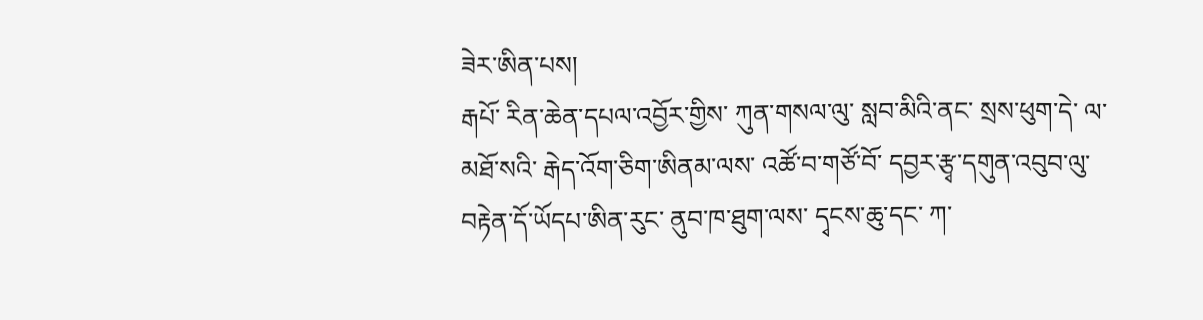ཟེར་ཨིན་པས།
རྒཔོ་ རིན་ཆེན་དཔལ་འབྱོར་གྱིས་ ཀུན་གསལ་ལུ་ སླབ་མིའི་ནང་ སྲས་ཕུག་དེ་ ལ་མཐོ་སའི་ རྒེད་འོག་ཅིག་ཨིནམ་ལས་ འཚོ་བ་གཙོ་བོ་ དབྱར་རྩྭ་དགུན་འབུབ་ལུ་ བརྟེན་དོ་ཡོདཔ་ཨིན་རུང་ ནུབ་ཁ་ཐུག་ལས་ དྭངས་ཆུ་དང་ ཀ་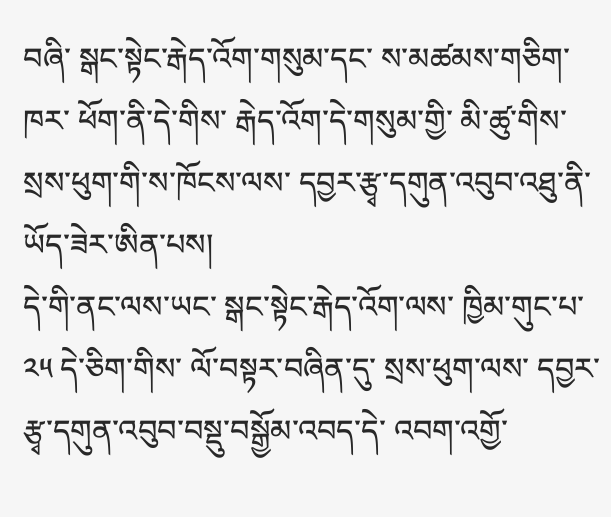བཞི་ སྒང་སྟེང་རྒེད་འོག་གསུམ་དང་ ས་མཚམས་གཅིག་ཁར་ ཕོག་ནི་དེ་གིས་ རྒེད་འོག་དེ་གསུམ་གྱི་ མི་ཚུ་གིས་ སྲས་ཕུག་གི་ས་ཁོངས་ལས་ དབྱར་རྩྭ་དགུན་འབུབ་འཐུ་ནི་ཡོད་ཟེར་ཨིན་པས།
དེ་གི་ནང་ལས་ཡང་ སྒང་སྟེང་རྒེད་འོག་ལས་ ཁྱིམ་གུང་པ་༢༥ དེ་ཅིག་གིས་ ལོ་བསྟར་བཞིན་དུ་ སྲས་ཕུག་ལས་ དབྱར་རྩྭ་དགུན་འབུབ་བསྡུ་བསྒྱོམ་འབད་དེ་ འབག་འགྱོ་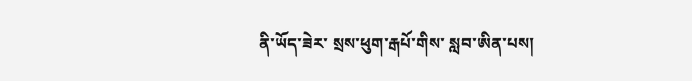ནི་ཡོད་ཟེར་ སྲས་ཕུག་རྒཔོ་གིས་ སླབ་ཨིན་པས།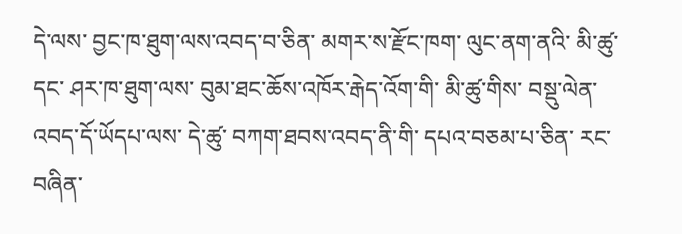དེ་ལས་ བྱང་ཁ་ཐུག་ལས་འབད་བ་ཅིན་ མགར་ས་རྫོང་ཁག་ ལུང་ནག་ནའི་ མི་ཚུ་དང་ ཤར་ཁ་ཐུག་ལས་ བུམ་ཐང་ཆོས་འཁོར་རྒེད་འོག་གི་ མི་ཚུ་གིས་ བསྡུ་ལེན་འབད་དོ་ཡོདཔ་ལས་ དེ་ཚུ་ བཀག་ཐབས་འབད་ནི་གི་ དཔའ་བཅམ་པ་ཅིན་ རང་བཞིན་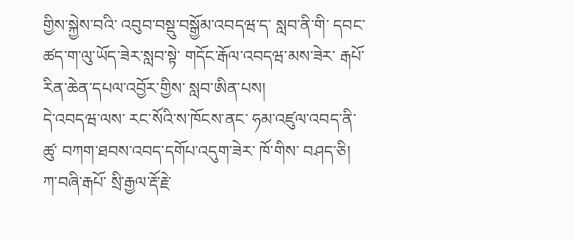གྱིས་སྐྱེས་བའི་ འབུབ་བསྡུ་བསྒྱོམ་འབདཝ་ད་ སླབ་ནི་གི་ དབང་ཚད་ག་ལུ་ཡོད་ཟེར་སླབ་སྟེ་ གདོང་རྒོལ་འབདཝ་མས་ཟེར་ རྒཔོ་རིན་ཆེན་དཔལ་འབྱོར་གྱིས་ སླབ་ཨིན་པས།
དེ་འབདཝ་ལས་ རང་སོའི་ས་ཁོངས་ནང་ ཧམ་འཛུལ་འབད་ནི་ཚུ་ བཀག་ཐབས་འབད་དགོཔ་འདུག་ཟེར་ ཁོ་གིས་ བཤད་ཅི།
ཀ་བཞི་རྒཔོ་ སྲི་རྒྱལ་རྡོ་རྗེ་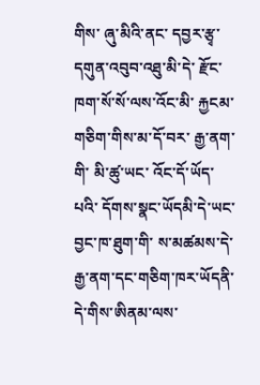གིས་ ཞུ་མིའི་ནང་ དབྱར་རྩྭ་དགུན་འབུབ་འཐུ་མི་དེ་ རྫོང་ཁག་སོ་སོ་ལས་འོང་མི་ རྐྱངམ་གཅིག་གིས་མ་དོ་བར་ རྒྱ་ནག་གི་ མི་ཚུ་ཡང་ འོང་དོ་ཡོད་པའི་ དོགས་སྣང་ཡོདམི་དེ་ཡང་ བྱང་ཁ་ཐུག་གི་ ས་མཚམས་དེ་ རྒྱ་ནག་དང་གཅིག་ཁར་ཡོདནི་དེ་གིས་ཨིནམ་ལས་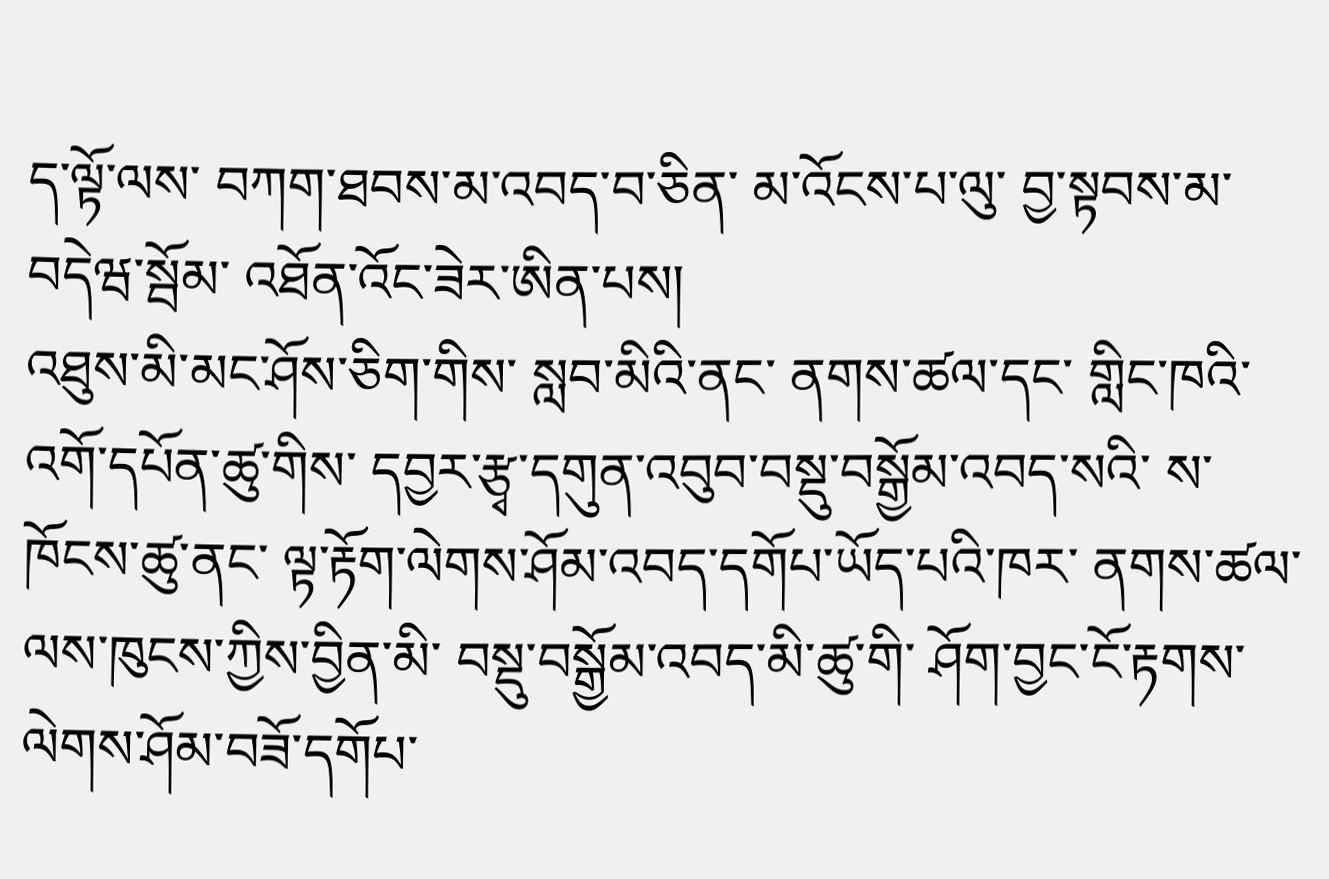ད་ལྟོ་ལས་ བཀག་ཐབས་མ་འབད་བ་ཅིན་ མ་འོངས་པ་ལུ་ བྱ་སྟབས་མ་བདེཝ་སྦོམ་ འཐོན་འོང་ཟེར་ཨིན་པས།
འཐུས་མི་མང་ཤོས་ཅིག་གིས་ སླབ་མིའི་ནང་ ནགས་ཚལ་དང་ གླིང་ཁའི་འགོ་དཔོན་ཚུ་གིས་ དབྱར་རྩྭ་དགུན་འབུབ་བསྡུ་བསྒྱོམ་འབད་སའི་ ས་ཁོངས་ཚུ་ནང་ ལྟ་རྟོག་ལེགས་ཤོམ་འབད་དགོཔ་ཡོད་པའི་ཁར་ ནགས་ཚལ་ལས་ཁུངས་ཀྱིས་བྱིན་མི་ བསྡུ་བསྒྱོམ་འབད་མི་ཚུ་གི་ ཤོག་བྱང་ངོ་རྟགས་ ལེགས་ཤོམ་བཟོ་དགོཔ་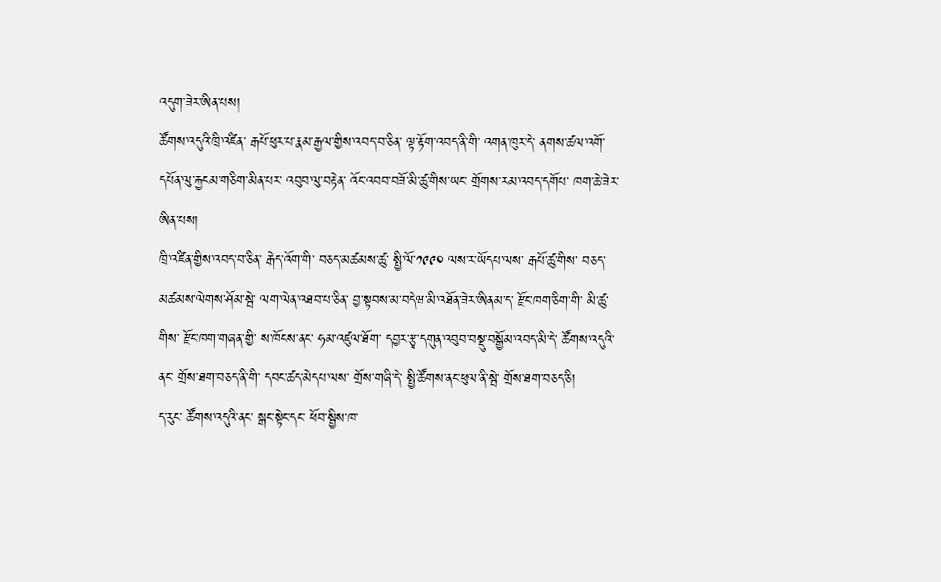འདུག་ཟེར་ཨིན་པས།
ཚོགས་འདུའི་ཁྲི་འཛིན་ རྒཔོ་ཕུར་པ་རྣམ་རྒྱལ་གྱིས་འབད་བ་ཅིན་ ལྟ་རྟོག་འབད་ནི་གི་ འགན་ཁུར་དེ་ ནགས་ཚལ་འགོ་དཔོན་ལུ་རྐྱངམ་གཅིག་མིན་པར་ འབུབ་ལུ་བརྟེན་ འོང་འབབ་བཟོ་མི་ཚུ་གིས་ཡང་ གྲོགས་རམ་འབད་དགོཔ་ ཁག་ཆེ་ཟེར་ཨིན་པས།
ཁྲི་འཛིན་གྱིས་འབད་བ་ཅིན་ རྒེད་འོག་གི་ བཅད་མཚམས་ཚུ་ སྤྱི་ལོ་༡༩༩༠ ལས་ར་ཡོདཔ་ལས་ རྒཔོ་ཚུ་གིས་ བཅད་མཚམས་ལེགས་ཤོམ་སྦེ་ ལག་ལེན་འཐབ་པ་ཅིན་ བྱ་སྟབས་མ་བདེཝ་མི་འཐོན་ཟེར་ཨིནམ་ད་ རྫོང་ཁག་ཅིག་གི་ མི་ཚུ་གིས་ རྫོང་ཁག་གཞན་གྱི་ ས་ཁོངས་ནང་ ཧམ་འཛུལ་ཐོག་ དབྱར་རྩྭ་དགུན་འབུབ་བསྡུ་བསྒྱོམ་འབད་མི་དེ་ ཚོགས་འདུའི་ནང་ གྲོས་ཐག་བཅད་ནི་གི་ དབང་ཚད་མེདཔ་ལས་ གྲོས་གཞི་དེ་ སྤྱི་ཚོགས་ནང་ཕུལ་ནི་སྦེ་ གྲོས་ཐག་བཅད་ཅི།
ད་རུང་ ཚོགས་འདུའི་ནང་ སྒང་སྟེང་དང་ ཕོབ་སྦྱིས་ཁ་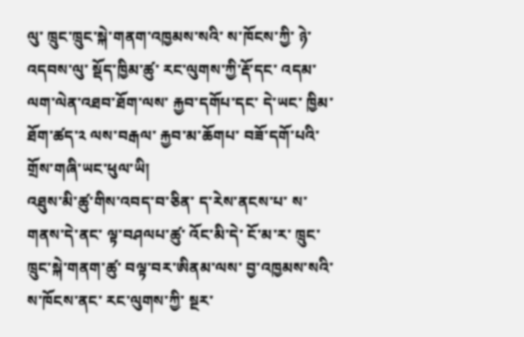ལུ་ ཁྲུང་ཁྲུང་སྐེ་གནག་འཁྱམས་སའི་ ས་ཁོངས་ཀྱི་ ཉེ་འདབས་ལུ་ སྡོད་ཁྱིམ་ཚུ་ རང་ལུགས་ཀྱི་རྡོ་དང་ འདམ་ལག་ལེན་འཐབ་ཐོག་ལས་ རྐྱབ་དགོཔ་དང་ དེ་ཡང་ ཁྱིམ་ཐོག་ཚད་༢ ལས་བརྒལ་ རྐྱབ་མ་ཆོགཔ་ བཟོ་དགོ་པའི་ གྲོས་གཞི་ཡང་ཕུལ་ཡི།
འཐུས་མི་ཚུ་གིས་འབད་བ་ཅིན་ ད་རེས་ནངས་པ་ ས་གནས་དེ་ནང་ ལྟ་བཤལཔ་ཚུ་ འོང་མི་དེ་ ངོ་མ་ར་ ཁྲུང་ཁྲུང་སྐེ་གནག་ཚུ་ བལྟ་བར་ཨིནམ་ལས་ བྱ་འཁྱམས་སའི་ ས་ཁོངས་ནང་ རང་ལུགས་ཀྱི་ སྔར་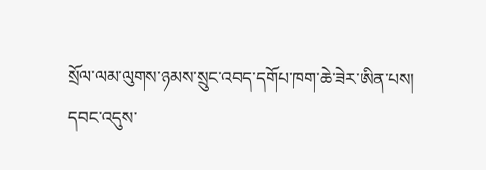སྲོལ་ལམ་ལུགས་ཉམས་སྲུང་འབད་དགོཔ་ཁག་ཆེ་ཟེར་ཨིན་པས།
དབང་འདུས་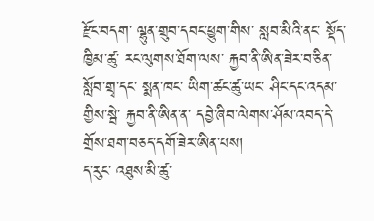རྫོང་བདག་ ལྷུན་གྲུབ་དབང་ཕྱུག་གིས་ སླབ་མིའི་ནང་ སྡོད་ཁྱིམ་ཚུ་ རང་ལུགས་ཐོག་ལས་ རྐྱབ་ནི་ཨིན་ཟེར་བ་ཅིན་ སློབ་གྲྭ་དང་ སྨན་ཁང་ ཡིག་ཚང་ཚུ་ཡང་ ཤིང་དང་འདམ་གྱིས་སྦེ་ རྐྱབ་ནི་ཨིན་ན་ དབྱེ་ཞིབ་ལེགས་ཤོམ་འབད་དེ་ གྲོས་ཐག་བཅད་དགོ་ཟེར་ཨིན་པས།
ད་རུང་ འཐུས་མི་ཚུ་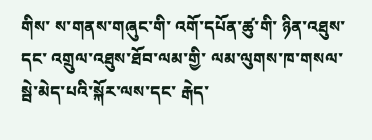གིས་ ས་གནས་གཞུང་གི་ འགོ་དཔོན་ཚུ་གི་ ཉིན་འཐུས་དང་ འགྲུལ་འཐུས་ཐོབ་ལམ་གྱི་ ལམ་ལུགས་ཁ་གསལ་སྦེ་མེད་པའི་སྐོར་ལས་དང་ རྒེད་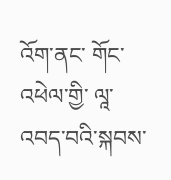འོག་ནང་ གོང་འཕེལ་གྱི་ ལཱ་འབད་བའི་སྐབས་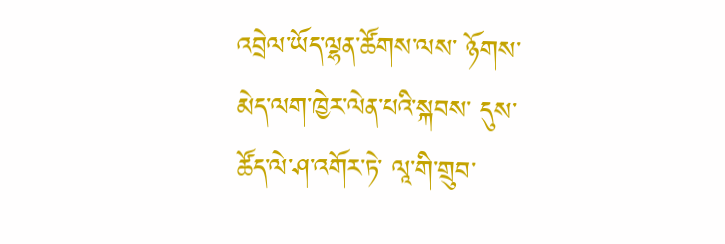འབྲེལ་ཡོད་ལྷན་ཚོགས་ལས་ ཉོགས་མེད་ལག་ཁྱེར་ལེན་པའི་སྐབས་ དུས་ཚོད་ལེ་ཤ་འགོར་ཏེ་ ལཱ་གི་གྲུབ་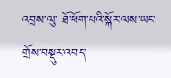འབྲས་ལུ་ ཐོ་ཕོག་པའི་སྐོར་ལས་ཡང་ གྲོས་བསྡུར་འབད་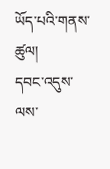ཡོད་པའི་གནས་ཚུལ།
དབང་འདུས་ལས་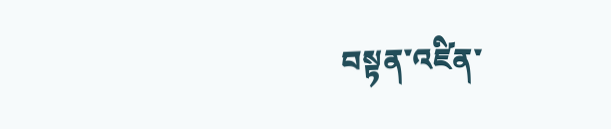བསྟན་འཛིན་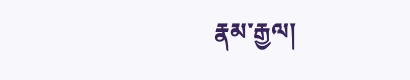རྣམ་རྒྱལ།